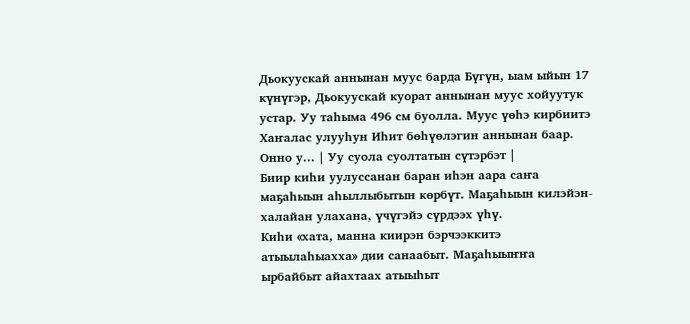Дьокуускай аннынан муус барда Бүгүн, ыам ыйын 17 күнүгэр, Дьокуускай куорат аннынан муус хойуутук устар. Уу таһыма 496 см буолла. Муус үөһэ кирбиитэ Хаҥалас улууһун Иһит бөһүөлэгин аннынан баар. Онно у... | Уу суола суолтатын сүтэрбэт |
Биир киһи уулуссанан баран иһэн аара саҥа маҕаһыын аһыллыбытын көрбүт. Маҕаһыын килэйэн-халайан улахана, үчүгэйэ сүрдээх үһү.
Киһи «хата, манна киирэн бэрчээккитэ атыылаһыахха» дии санаабыт. Маҕаһыыҥҥа ырбайбыт айахтаах атыыһыт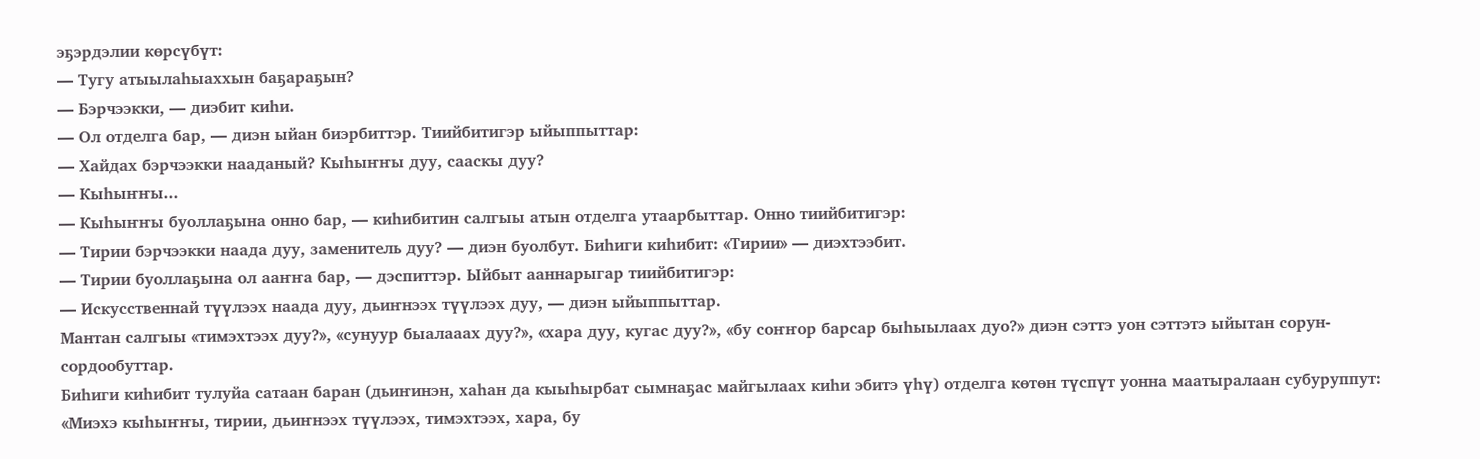эҕэрдэлии көрсүбүт:
— Тугу атыылаһыаххын баҕараҕын?
— Бэрчээкки, — диэбит киһи.
— Ол отделга бар, — диэн ыйан биэрбиттэр. Тиийбитигэр ыйыппыттар:
— Хайдах бэрчээкки нааданый? Кыһыҥҥы дуу, сааскы дуу?
— Кыһыҥҥы...
— Кыһыҥҥы буоллаҕына онно бар, — киһибитин салгыы атын отделга утаарбыттар. Онно тиийбитигэр:
— Тирии бэрчээкки наада дуу, заменитель дуу? — диэн буолбут. Биһиги киһибит: «Тирии» — диэхтээбит.
— Тирии буоллаҕына ол ааҥҥа бар, — дэспиттэр. Ыйбыт ааннарыгар тиийбитигэр:
— Искусственнай түүлээх наада дуу, дьиҥнээх түүлээх дуу, — диэн ыйыппыттар.
Мантан салгыы «тимэхтээх дуу?», «сунуур быалааах дуу?», «хара дуу, кугас дуу?», «бу соҥҥор барсар быһыылаах дуо?» диэн сэттэ уон сэттэтэ ыйытан сорун-сордообуттар.
Биһиги киһибит тулуйа сатаан баран (дьиҥинэн, хаһан да кыыһырбат сымнаҕас майгылаах киһи эбитэ үһү) отделга көтөн түспүт уонна маатыралаан субуруппут: «Миэхэ кыһыҥҥы, тирии, дьиҥнээх түүлээх, тимэхтээх, хара, бу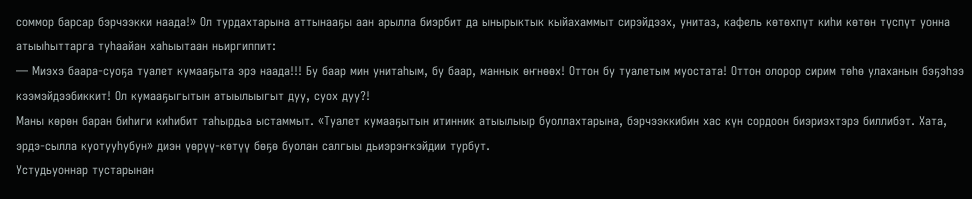соммор барсар бэрчээкки наада!» Ол турдахтарына аттынааҕы аан арылла биэрбит да ынырыктык кыйахаммыт сирэйдээх, унитаз, кафель көтөхпүт киһи көтөн түспүт уонна атыыһыттарга туһаайан хаһыытаан ньиргиппит:
— Миэхэ баара-суоҕа туалет кумааҕыта эрэ наада!!! Бу баар мин унитаһым, бу баар, маннык өҥнөөх! Оттон бу туалетым муостата! Оттон олорор сирим төһө улаханын бэҕэһээ кээмэйдээбиккит! Ол кумааҕыгытын атыылыыгыт дуу, суох дуу?!
Маны көрөн баран биһиги киһибит таһырдьа ыстаммыт. «Туалет кумааҕытын итинник атыылыыр буоллахтарына, бэрчээккибин хас күн сордоон биэриэхтэрэ биллибэт. Хата, эрдэ-сылла куотууһубун» диэн үөрүү-көтүү бөҕө буолан салгыы дьиэрэҥкэйдии турбут.
Устудьуоннар тустарынан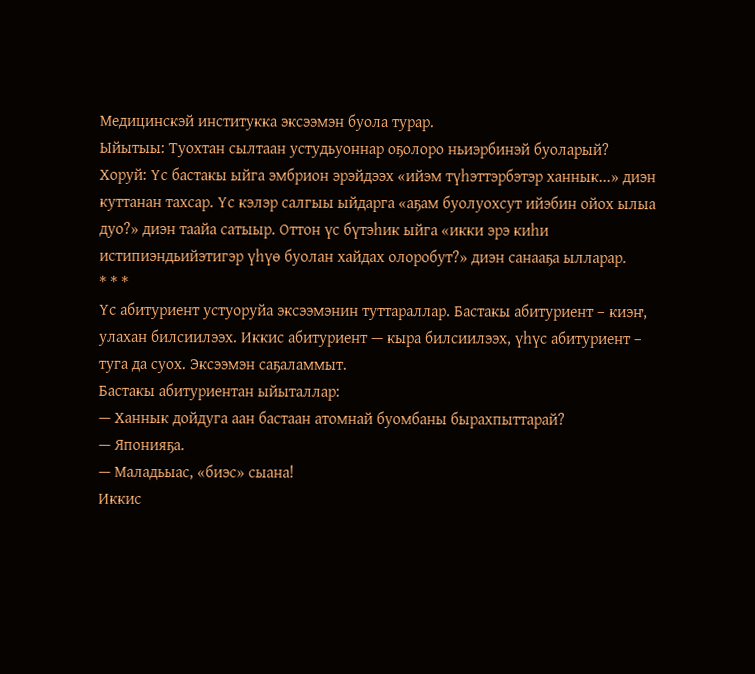Медицинскэй институкка эксээмэн буола турар.
Ыйытыы: Туохтан сылтаан устудьуоннар оҕолоро ньиэрбинэй буоларый?
Хоруй: Үс бастакы ыйга эмбрион эрэйдээх «ийэм түһэттэрбэтэр ханнык...» диэн куттанан тахсар. Үс кэлэр салгыы ыйдарга «аҕам буолуохсут ийэбин ойох ылыа дуо?» диэн таайа сатыыр. Оттон үс бүтэһик ыйга «икки эрэ киһи истипиэндьийэтигэр үһүө буолан хайдах олоробут?» диэн санааҕа ылларар.
* * *
Үс абитуриент устуоруйа эксээмэнин туттараллар. Бастакы абитуриент – киэҥ, улахан билсиилээх. Иккис абитуриент — кыра билсиилээх, үһүс абитуриент – туга да суох. Эксээмэн саҕаламмыт.
Бастакы абитуриентан ыйыталлар:
— Ханнык дойдуга аан бастаан атомнай буомбаны бырахпыттарай?
— Японияҕа.
— Маладьыас, «биэс» сыана!
Иккис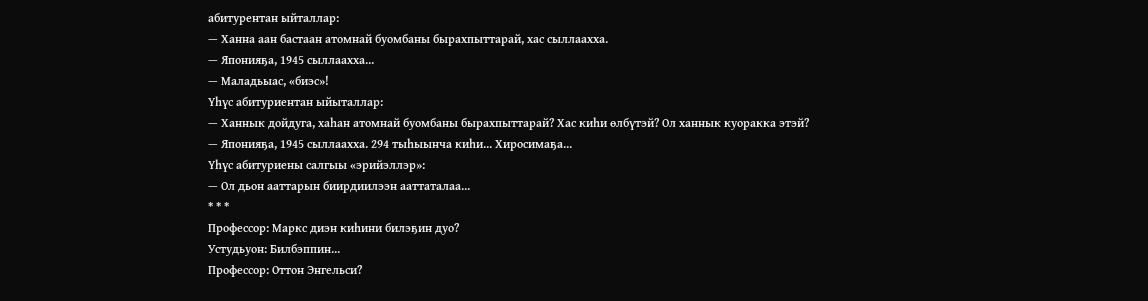абитурентан ыйталлар:
— Ханна аан бастаан атомнай буомбаны бырахпыттарай, хас сыллаахха.
— Японияҕа, 1945 сыллаахха...
— Маладьыас, «биэс»!
Үһүс абитуриентан ыйыталлар:
— Ханнык дойдуга, хаһан атомнай буомбаны бырахпыттарай? Хас киһи өлбүтэй? Ол ханнык куоракка этэй?
— Японияҕа, 1945 сыллаахха. 294 тыһыынча киһи... Хиросимаҕа...
Үһүс абитуриены салгыы «эрийэллэр»:
— Ол дьон ааттарын биирдиилээн ааттаталаа...
* * *
Профессор: Маркс диэн киһини билэҕин дуо?
Устудьуон: Билбэппин...
Профессор: Оттон Энгельси?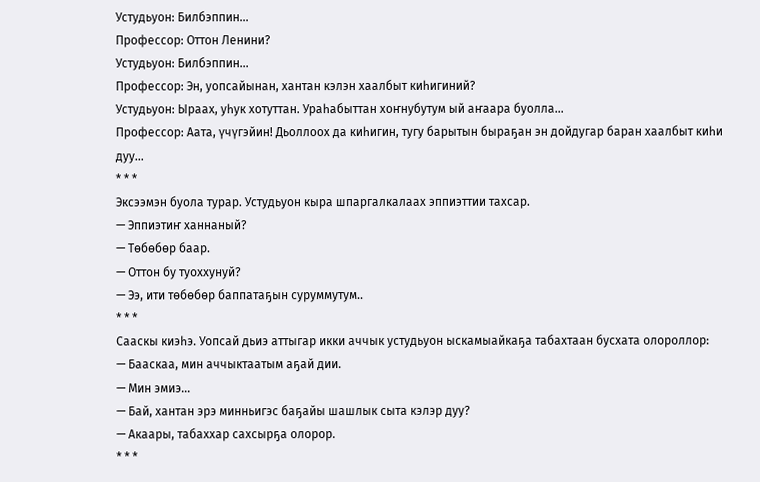Устудьуон: Билбэппин...
Профессор: Оттон Ленини?
Устудьуон: Билбэппин...
Профессор: Эн, уопсайынан, хантан кэлэн хаалбыт киһигиний?
Устудьуон: Ыраах, уһук хотуттан. Ураһабыттан хоҥнубутум ый аҥаара буолла...
Профессор: Аата, үчүгэйин! Дьоллоох да киһигин, тугу барытын быраҕан эн дойдугар баран хаалбыт киһи дуу...
* * *
Эксээмэн буола турар. Устудьуон кыра шпаргалкалаах эппиэттии тахсар.
— Эппиэтиҥ ханнаный?
— Төбөбөр баар.
— Оттон бу туоххунуй?
— Ээ, ити төбөбөр баппатаҕын суруммутум..
* * *
Сааскы киэһэ. Уопсай дьиэ аттыгар икки аччык устудьуон ыскамыайкаҕа табахтаан бусхата олороллор:
— Бааскаа, мин аччыктаатым аҕай дии.
— Мин эмиэ...
— Бай, хантан эрэ минньигэс баҕайы шашлык сыта кэлэр дуу?
— Акаары, табаххар сахсырҕа олорор.
* * *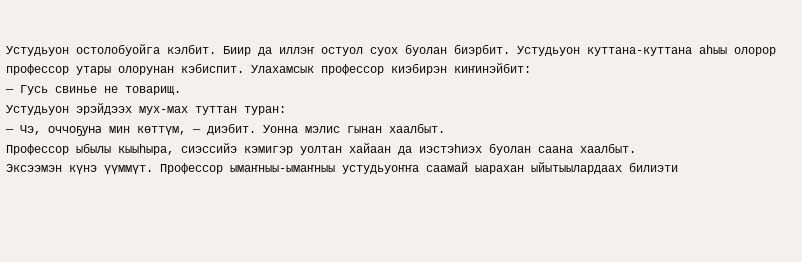Устудьуон остолобуойга кэлбит. Биир да иллэҥ остуол суох буолан биэрбит. Устудьуон куттана-куттана аһыы олорор профессор утары олорунан кэбиспит. Улахамсык профессор киэбирэн киҥинэйбит:
— Гусь свинье не товарищ.
Устудьуон эрэйдээх мух-мах туттан туран:
— Чэ, оччоҕуна мин көттүм, — диэбит. Уонна мэлис гынан хаалбыт.
Профессор ыбылы кыыһыра, сиэссийэ кэмигэр уолтан хайаан да иэстэһиэх буолан саана хаалбыт.
Эксээмэн күнэ үүммүт. Профессор ымаҥныы-ымаҥныы устудьуоҥҥа саамай ыарахан ыйытыылардаах билиэти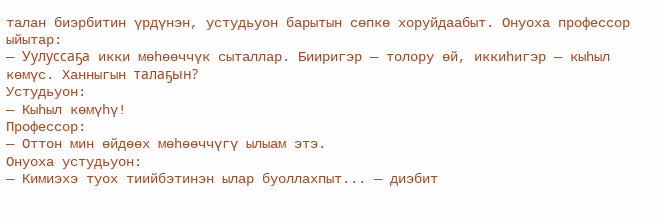талан биэрбитин үрдүнэн, устудьуон барытын сөпкө хоруйдаабыт. Онуоха профессор ыйытар:
— Уулуссаҕа икки мөһөөччүк сыталлар. Бииригэр — толору өй, иккиһигэр — кыһыл көмүс. Ханныгын талаҕын?
Устудьуон:
— Кыһыл көмүһү!
Профессор:
— Оттон мин өйдөөх мөһөөччүгү ылыам этэ.
Онуоха устудьуон:
— Кимиэхэ туох тиийбэтинэн ылар буоллахпыт... — диэбит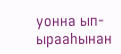уонна ып-ырааһынан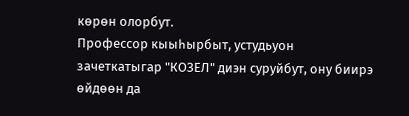көрөн олорбут.
Профессор кыыһырбыт, устудьуон зачеткатыгар "КОЗЕЛ" диэн суруйбут, ону биирэ өйдөөн да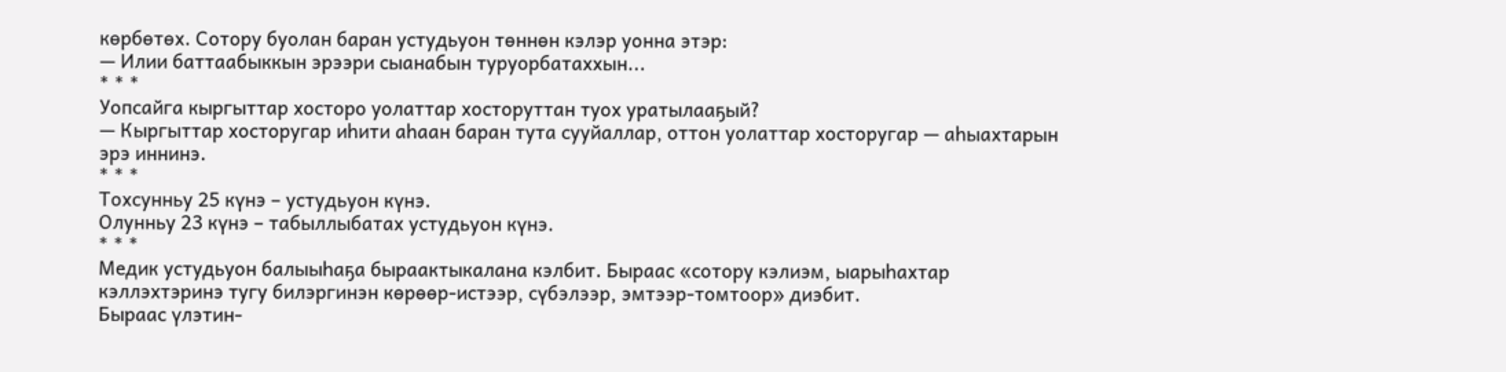көрбөтөх. Сотору буолан баран устудьуон төннөн кэлэр уонна этэр:
— Илии баттаабыккын эрээри сыанабын туруорбатаххын...
* * *
Уопсайга кыргыттар хосторо уолаттар хосторуттан туох уратылааҕый?
— Кыргыттар хосторугар иһити аһаан баран тута сууйаллар, оттон уолаттар хосторугар — аһыахтарын эрэ иннинэ.
* * *
Тохсунньу 25 күнэ – устудьуон күнэ.
Олунньу 23 күнэ – табыллыбатах устудьуон күнэ.
* * *
Медик устудьуон балыыһаҕа быраактыкалана кэлбит. Быраас «сотору кэлиэм, ыарыһахтар кэллэхтэринэ тугу билэргинэн көрөөр-истээр, сүбэлээр, эмтээр-томтоор» диэбит.
Быраас үлэтин-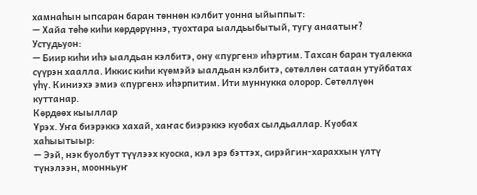хамнаһын ыпсаран баран төннөн кэлбит уонна ыйыппыт:
— Хайа төһө киһи көрдөрүннэ, туохтара ыалдьыбытый, тугу анаатыҥ?
Устудьуон:
— Биир киһи иһэ ыалдьан кэлбитэ, ону «пурген» иһэртим. Тахсан баран туалекка сүүрэн хаалла. Иккис киһи күөмэйэ ыалдьан кэлбитэ, сөтөллөн сатаан утуйбатах үһү. Киниэхэ эмиэ «пурген» иһэрпитим. Ити муннукка олорор. Сөтөллүөн куттанар.
Көрдөөх кыыллар
Үрэх. Уҥа биэрэккэ хахай, хаҥас биэрэккэ куобах сылдьаллар. Куобах хаһыытыыр:
— Ээй, нэк буолбут түүлээх куоска, кэл эрэ бэттэх, сирэйгин-хараххын үлтү түнэлээн, моонньуҥ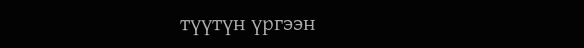түүтүн үргээн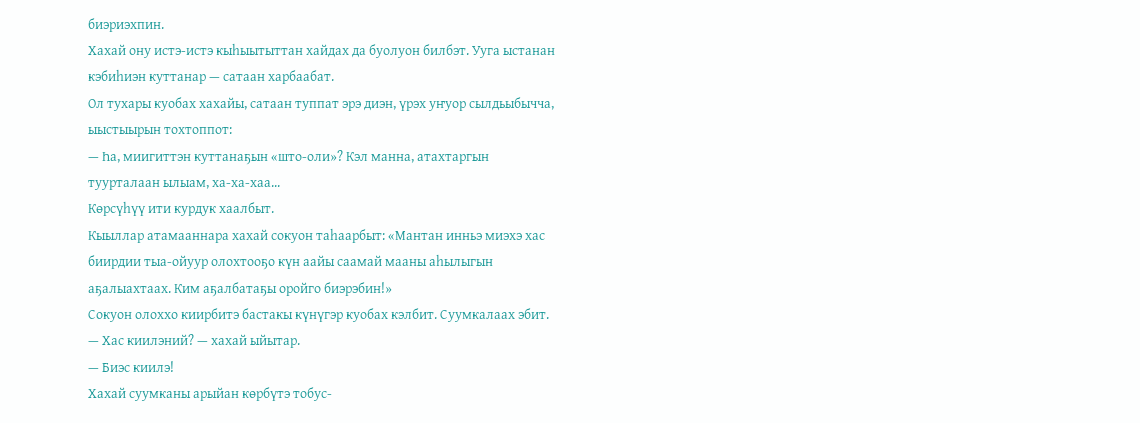биэриэхпин.
Хахай ону истэ-истэ кыһыытыттан хайдах да буолуон билбэт. Ууга ыстанан кэбиһиэн куттанар — сатаан харбаабат.
Ол тухары куобах хахайы, сатаан туппат эрэ диэн, үрэх уҥуор сылдьыбычча, ыыстыырын тохтоппот:
— Һа, миигиттэн куттанаҕын «што-оли»? Кэл манна, атахтаргын туурталаан ылыам, ха-ха-хаа...
Көрсүһүү ити курдук хаалбыт.
Кыыллар атамааннара хахай сокуон таһаарбыт: «Мантан инньэ миэхэ хас биирдии тыа-ойуур олохтооҕо күн аайы саамай мааны аһылыгын аҕалыахтаах. Ким аҕалбатаҕы оройго биэрэбин!»
Сокуон олоххо киирбитэ бастакы күнүгэр куобах кэлбит. Суумкалаах эбит.
— Хас киилэний? — хахай ыйытар.
— Биэс киилэ!
Хахай суумканы арыйан көрбүтэ тобус-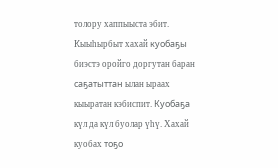толору хаппыыста эбит. Кыыһырбыт хахай куобаҕы биэстэ оройго доргутан баран саҕатыттан ылан ыраах кыыратан кэбиспит. Куобаҕа күл да күл буолар үһү. Хахай куобах тоҕо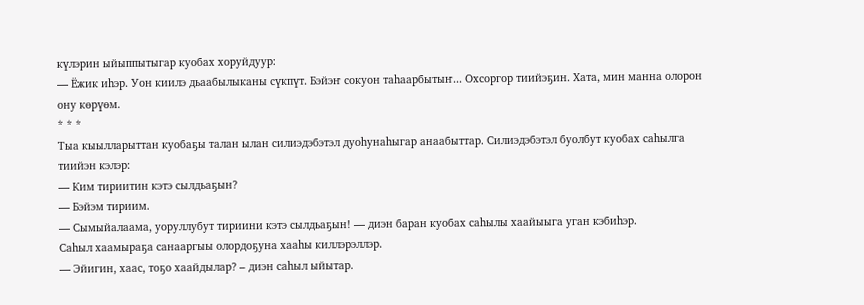күлэрин ыйыппытыгар куобах хоруйдуур:
— Ёжик иһэр. Уон киилэ дьаабылыканы сүкпүт. Бэйэҥ сокуон таһаарбытыҥ... Охсоргор тиийэҕин. Хата, мин манна олорон ону көрүөм.
* * *
Тыа кыылларыттан куобаҕы талан ылан силиэдэбэтэл дуоһунаһыгар анаабыттар. Силиэдэбэтэл буолбут куобах саһылга тиийэн кэлэр:
— Ким тириитин кэтэ сылдьаҕын?
— Бэйэм тириим.
— Сымыйалаама, уоруллубут тириини кэтэ сылдьаҕын! — диэн баран куобах саһылы хаайыыга уган кэбиһэр.
Саһыл хаамыраҕа санааргыы олордоҕуна хааһы киллэрэллэр.
— Эйигин, хаас, тоҕо хаайдылар? – диэн саһыл ыйытар.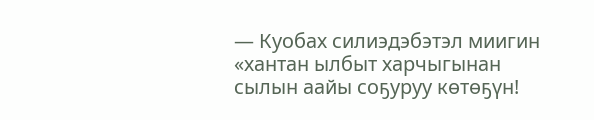— Куобах силиэдэбэтэл миигин «хантан ылбыт харчыгынан сылын аайы соҕуруу көтөҕүн!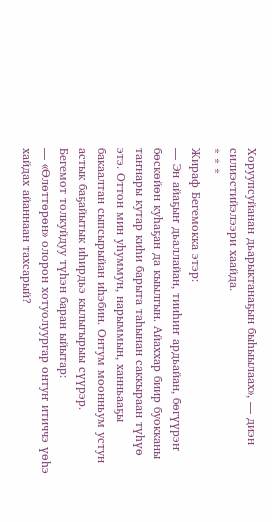Хоруупсуйанан дьарыктанаҕын быһыылаах», — диэн силиэстийэлээри хаайда.
* * *
Жираф Бегемокка этэр:
— Эн айаҕыҥ дьаллайан, тииһиҥ ардьайан, бөгүүрэҥ бөскөйөн куһаҕан да кыылгын. Айаххар биир буокканы таҥнары кутар киһи барыта таһынан саккыраан түһүө этэ. Оттон мин уһуммун, нарыммын, ханньааҕы бакаалтан сыпсырыйан иһэбин. Онтум моонньум устун астык баҕайытык иһирдьэ кылыгырыы сүүрэр.
Бегемот толкуйдуу түһэн баран ыйытар:
— «Өлөттөрөн» олорон хотуолуургар онтуҥ итиччэ үөһэ хайдах айаннаан тахсарый?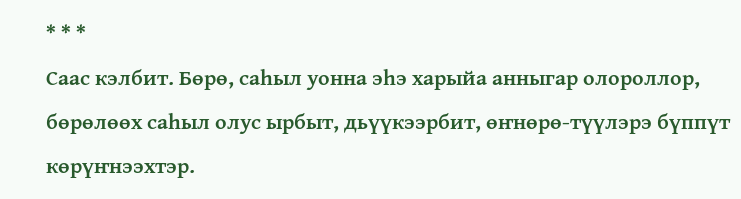* * *
Саас кэлбит. Бөрө, саһыл уонна эһэ харыйа анныгар олороллор, бөрөлөөх саһыл олус ырбыт, дьүүкээрбит, өҥнөрө-түүлэрэ бүппүт көрүҥнээхтэр.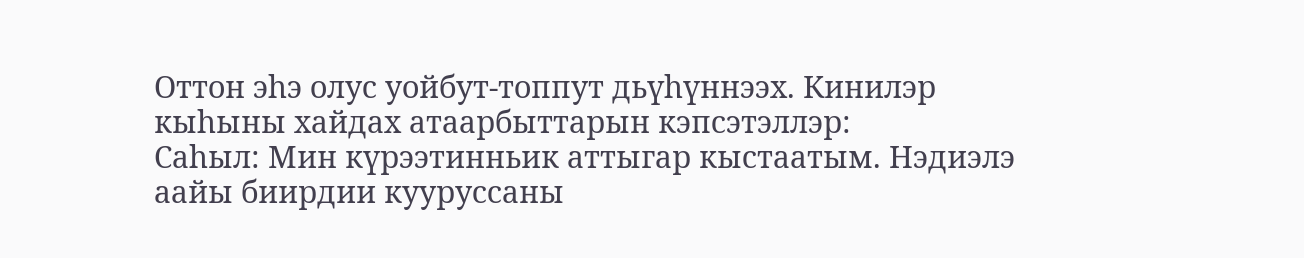Оттон эһэ олус уойбут-топпут дьүһүннээх. Кинилэр кыһыны хайдах атаарбыттарын кэпсэтэллэр:
Саһыл: Мин күрээтинньик аттыгар кыстаатым. Нэдиэлэ аайы биирдии кууруссаны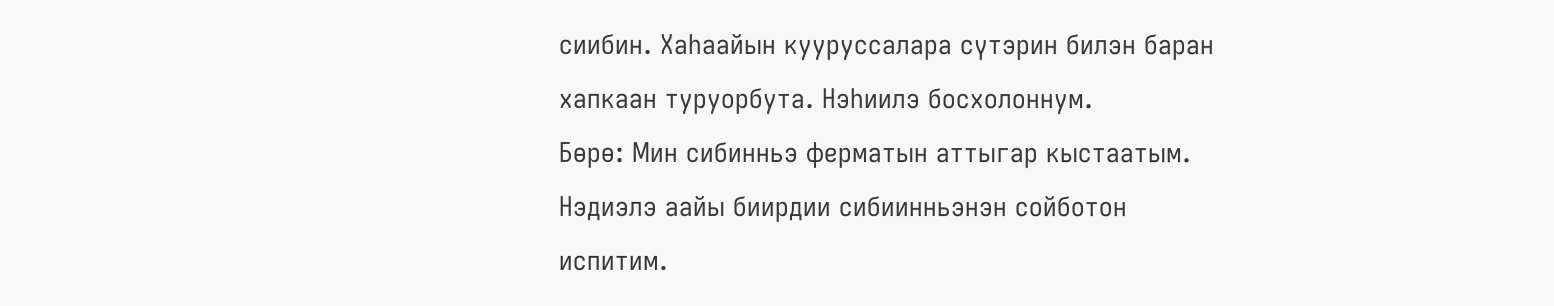сиибин. Хаһаайын кууруссалара сүтэрин билэн баран хапкаан туруорбута. Нэһиилэ босхолоннум.
Бөрө: Мин сибинньэ ферматын аттыгар кыстаатым. Нэдиэлэ аайы биирдии сибиинньэнэн сойботон испитим.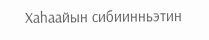Хаһаайын сибиинньэтин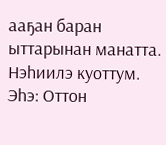ааҕан баран ыттарынан манатта. Нэһиилэ куоттум.
Эһэ: Оттон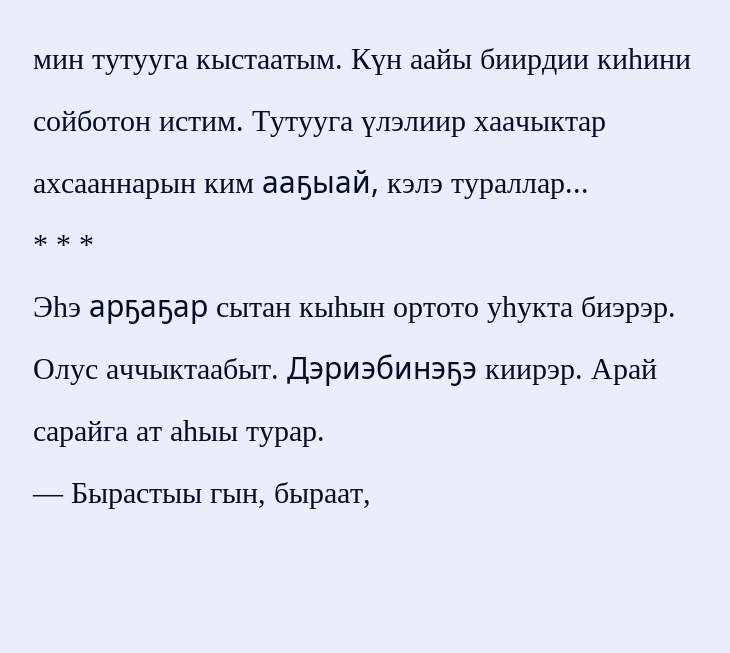мин тутууга кыстаатым. Күн аайы биирдии киһини сойботон истим. Тутууга үлэлиир хаачыктар ахсааннарын ким ааҕыай, кэлэ тураллар...
* * *
Эһэ арҕаҕар сытан кыһын ортото уһукта биэрэр. Олус аччыктаабыт. Дэриэбинэҕэ киирэр. Арай сарайга ат аһыы турар.
— Бырастыы гын, быраат,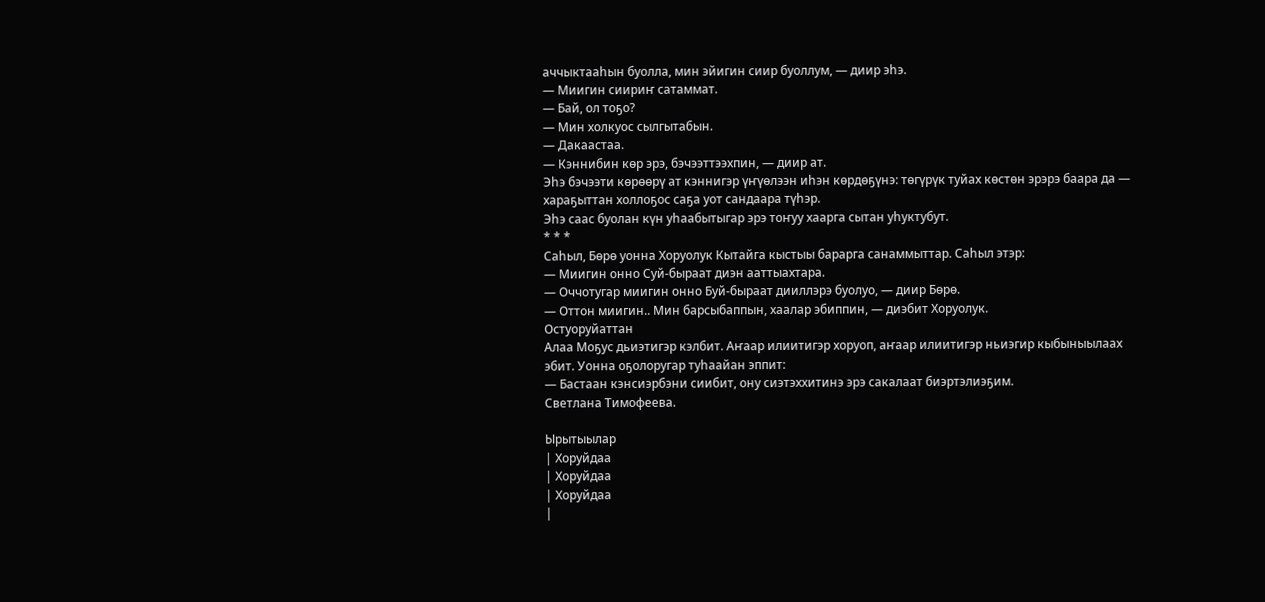аччыктааһын буолла, мин эйигин сиир буоллум, — диир эһэ.
— Миигин сиириҥ сатаммат.
— Бай, ол тоҕо?
— Мин холкуос сылгытабын.
— Дакаастаа.
— Кэннибин көр эрэ, бэчээттээхпин, — диир ат.
Эһэ бэчээти көрөөрү ат кэннигэр үҥүөлээн иһэн көрдөҕүнэ: төгүрүк туйах көстөн эрэрэ баара да — хараҕыттан холлоҕос саҕа уот сандаара түһэр.
Эһэ саас буолан күн уһаабытыгар эрэ тоҥуу хаарга сытан уһуктубут.
* * *
Саһыл, Бөрө уонна Хоруолук Кытайга кыстыы барарга санаммыттар. Саһыл этэр:
— Миигин онно Суй-быраат диэн ааттыахтара.
— Оччотугар миигин онно Буй-быраат дииллэрэ буолуо, — диир Бөрө.
— Оттон миигин.. Мин барсыбаппын, хаалар эбиппин, — диэбит Хоруолук.
Остуоруйаттан
Алаа Моҕус дьиэтигэр кэлбит. Аҥаар илиитигэр хоруоп, аҥаар илиитигэр ньиэгир кыбыныылаах эбит. Уонна оҕолоругар туһаайан эппит:
— Бастаан кэнсиэрбэни сиибит, ону сиэтэххитинэ эрэ сакалаат биэртэлиэҕим.
Светлана Тимофеева.

Ырытыылар
| Хоруйдаа
| Хоруйдаа
| Хоруйдаа
|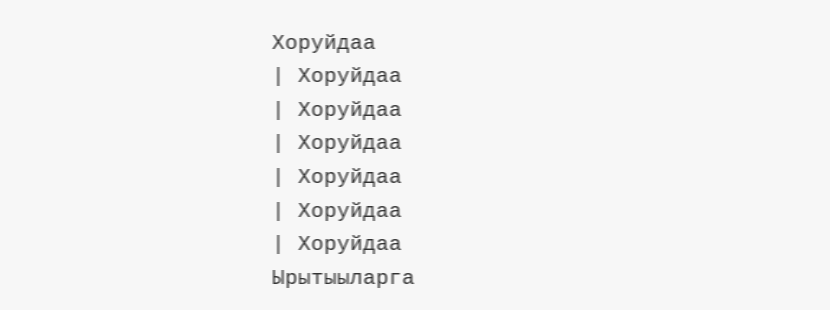Хоруйдаа
| Хоруйдаа
| Хоруйдаа
| Хоруйдаа
| Хоруйдаа
| Хоруйдаа
| Хоруйдаа
Ырытыыларга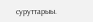суруттарыы.